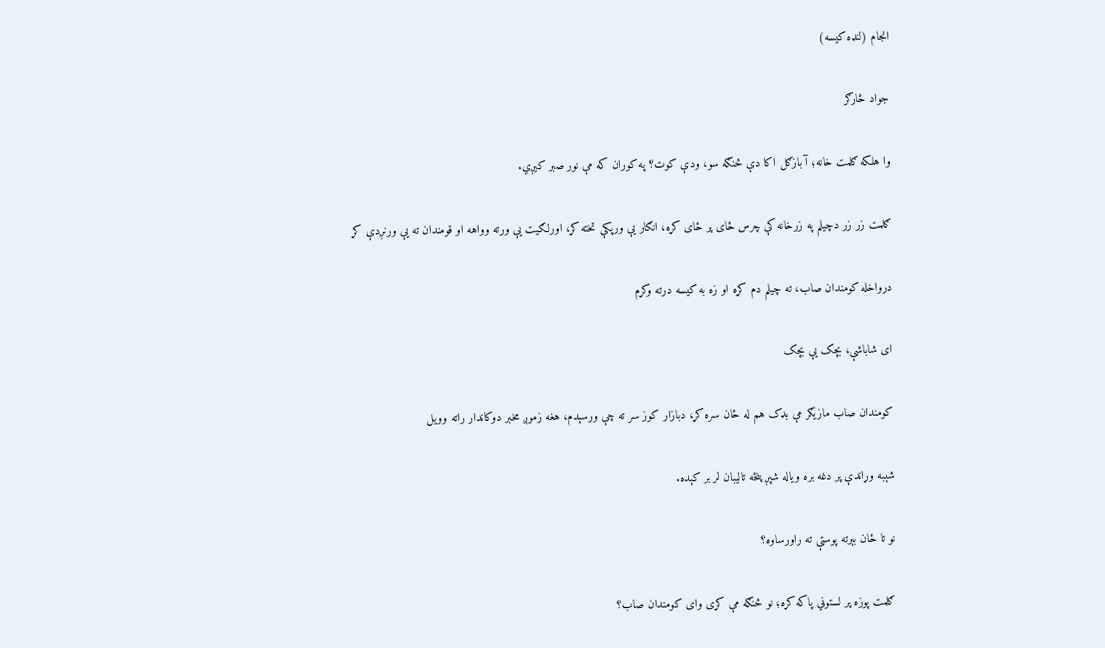انجام (لنډه کیسه)

جواد څارګر

وا هلکه ګلمت خانه؛ آ بازګل اکا دې څنګه سو، ودې کوت؟ په کوران که مې نور صبر کیږي.

ګلمت زر زر دچیلم په زرخانه کې چرس ځای پر ځای کړه، انګار یې ورپکې تخته کړ، اورلګیت یې ورته وواهه او قومندان ته یې ورنږدې کړ

درواخله کومندان صاب، ته چیلم دم کړه او زه به کیسه درته وکړم

ای شاباشې، بچک یې بچک

کومندان صاب مازیګر مې بډک هم له ځان سره کړ، دبازار کوز سر ته چې ورسېدم، هغه زموږ مخبر دوکاندار راته وویل

شېبه وړاندې پر دغه بره ویاله شپږ پنځه تالیبان لر بر کېده.

نو تا ځان بېرته پوستې ته راورساوه؟

ګلمت پوزه پر لستوڼي پاکه کړه؛ نو څنګه مې کړی وای کومندان صاب؟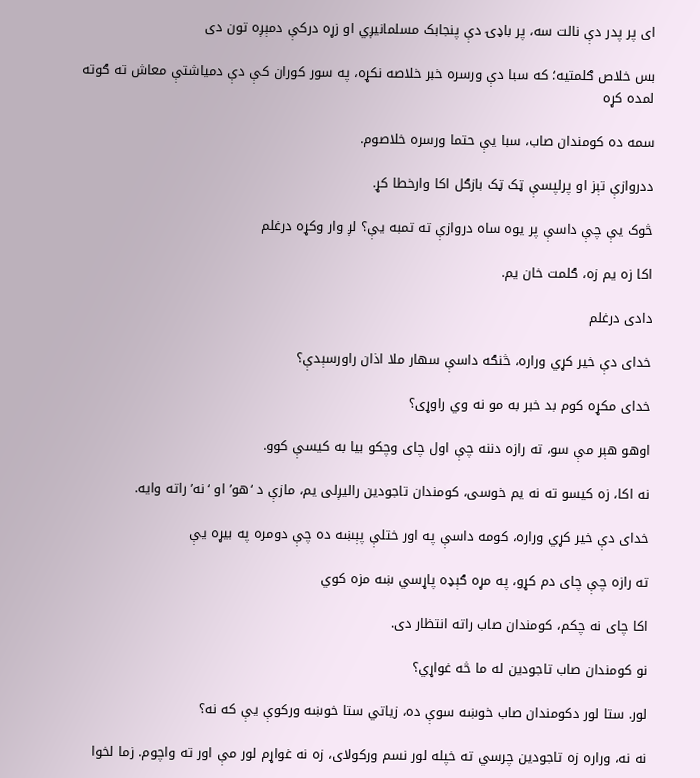ای پر پدر دې نالت سه، پر باډۍ دې پنجابک مسلمانیږي او زړه درکې دمېږه تون دی

بس خلاص ګلمتیه؛ که سبا دې ورسره خبر خلاصه نکړه، په سور کوران کې دې دمیاشتې معاش ته ګوته لمده کړه

سمه ده کومندان صاب، سبا یې حتما ورسره خلاصوم.

ددروازې تېز او پرلپسې ټک ټک بازګل اکا وارخطا کړ.

څوک یې چې داسې پر یوه ساه دروازې ته تمبه یې؟ لږ وار وکړه درغلم

اکا زه یم زه، ګلمت خان یم.

دادی درغلم

خدای دې خیر کړي وراره، څنګه داسې سهار ملا اذان راورسېدې؟

خدای مکړه کوم بد خبر به مو نه وي راوړی؟

اوهو هېر مې سو، ته رازه دننه چې اول چای وچکو بیا به کیسې کوو.

نه اکا، زه کیسو ته نه یم خوسی، کومندان تاجودین رالیږلی یم، مازې د ‘هو’ او ‘نه’ راته وایه.

خدای دې خیر کړي وراره، کومه داسې په اور ختلې پېښه ده چې دومره په بیړه یې

ته رازه چې چای دم کړو، په مړه ګېډه پاړسي ښه مزه کوي

اکا چای نه چکم، کومندان صاب راته انتظار دی.

نو کومندان صاب تاجودین له ما څه غواړي؟

لور. ستا لور دکومندان صاب خوښه سوې ده، زیاتي ستا خوښه ورکوې یې که نه؟

نه نه، وراره زه تاجودین چرسي ته خپله لور نسم ورکولای، زه نه غواړم لور مې اور ته واچوم. زما لخوا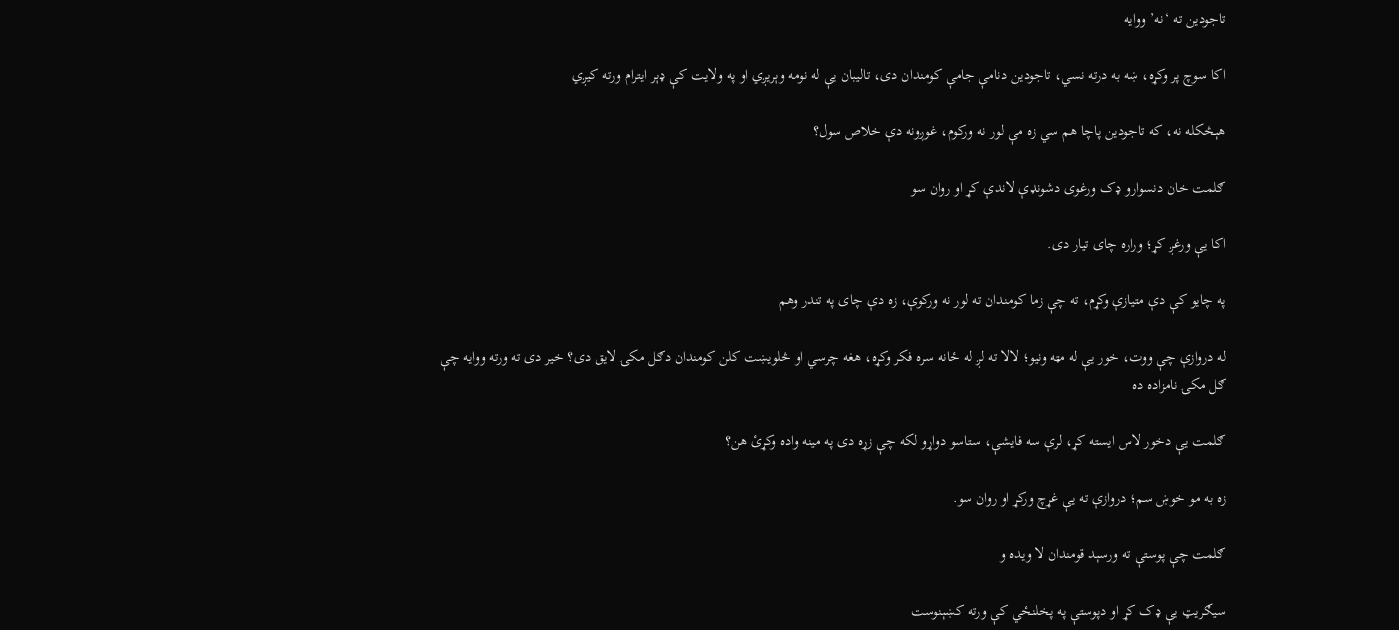تاجودین ته ‘نه’ ووایه

اکا سوچ پر وکړه، ښه به درته نسي، تاجودین دنامې جامې کومندان دی، تالیبان یې له نومه وېریږي او په ولایت کې ډېر ایترام ورته کیږي

هېڅکله نه، که تاجودین پاچا هم سي زه مې لور نه ورکوم، غوږونه دې خلاص سول؟

ګلمت خان دنسوارو ډک ورغوی دشونډې لاندې کړ او روان سو

اکا یې ورغږ کړ؛ وراره چای تیار دی.

په چایو کې دې متیازې وکړم، ته چې زما کومندان ته لور نه ورکوې، زه دې چای په تندر وهم

له دروازې چې ووت، خور یې له مټه ونیو؛ لالا ته لږ له ځانه سره فکر وکړه، هغه چرسي او څلویښت کلن کومندان دګل مکۍ لایق دی؟ خیر دی ته ورته ووایه چې ګل مکۍ نامزاده ده

ګلمت یې دخور لاس ایسته کړ، لرې سه فایشې، ستاسو دواړو لکه چې زړه دی په مینه واده وکړئ هن؟

زه به مو خوښ سم؛ دروازې ته یې غړچ ورکړ او روان سو.

ګلمت چې پوستې ته ورسېد قومندان لا ویده و

سیګریټ یې ډک کړ او دپوستې په پخلنځي کې ورته کښېنوست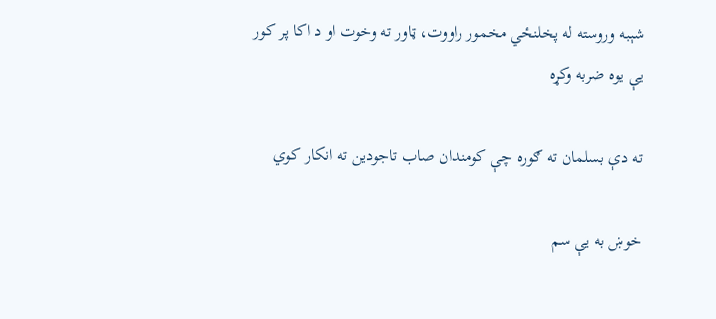شېبه وروسته له پخلنځي مخمور راووت، ټاور ته وخوت او د اکا پر کور یې یوه ضربه وکړه

ته دې بسلمان ته ګوره چې کومندان صاب تاجودین ته انکار کوي

خوښ به یې سم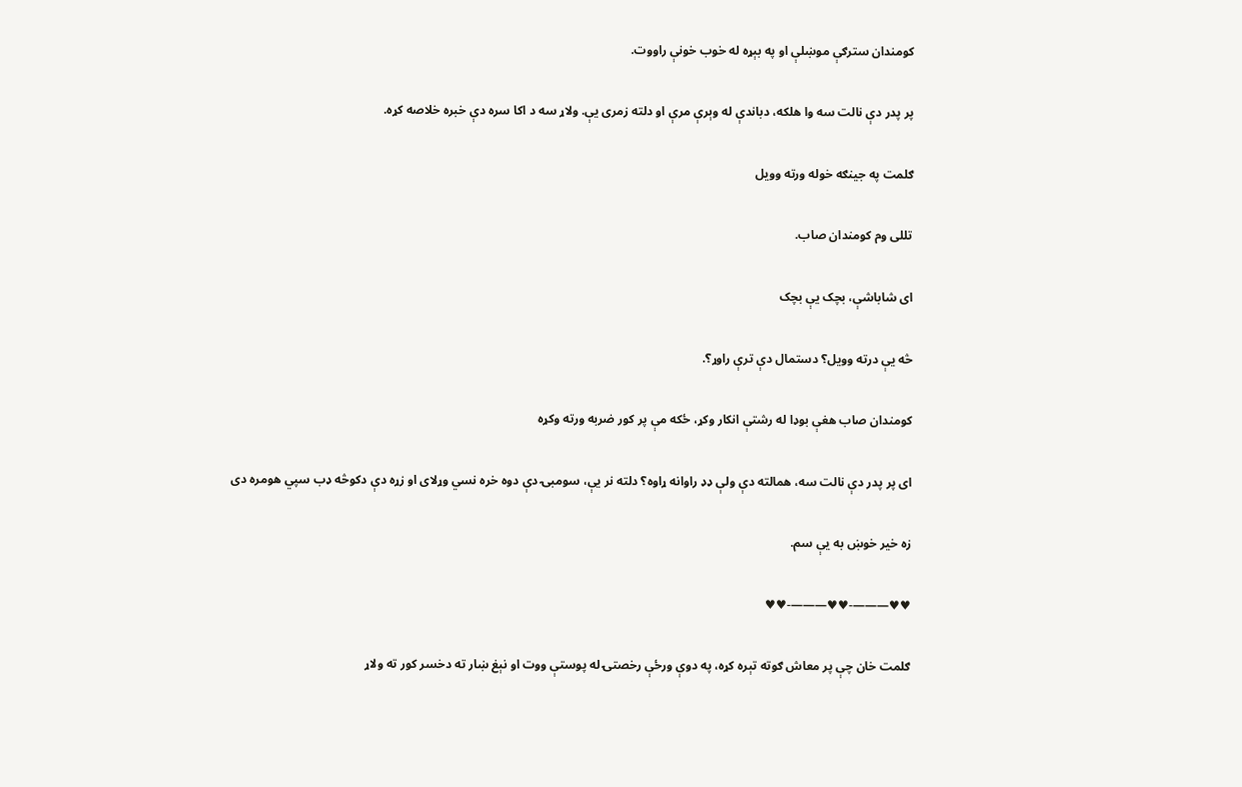کومندان سترګې موښلې او په بېړه له خوب خونې راووت.

پر پدر دې نالت سه وا هلکه، دباندې له وېرې مرې او دلته زمری یې. ولاړ سه د اکا سره دې خبره خلاصه کړه.

ګلمت په جینګه خوله ورته وویل

تللی وم کومندان صاب.

ای شاباشې، بچک یې بچک

څه یې درته وویل؟ دستمال دې ترې راوړ؟.

کومندان صاب هغې بوډا له رشتې انکار وکړ، ځکه مې پر کور ضربه ورته وکړه

ای پر پدر دې نالت سه، همالته دې ولې ډډ راوانه ړاوه؟ دلته نر یې، سومبۍ دې دوه خره نسي وړلای او زړه دې دکوڅه ډب سپي هومره دی

زه خیر خوښ به یې سم.

♥♥———-♥♥———-♥♥

ګلمت خان چې پر معاش ګوته تېره کړه، په دوې ورځې رخصتۍ له پوستې ووت او نېغ ښار ته دخسر کور ته ولاړ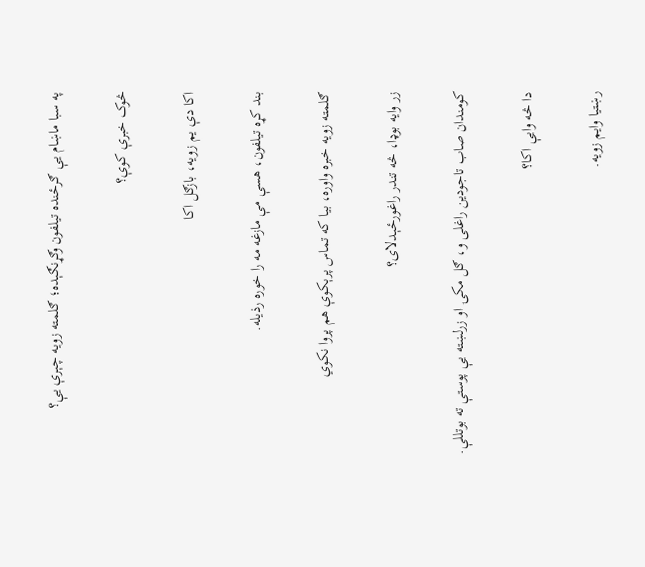په سبا ماښام یې ګرځنده تیلفون وګړنګېده؛ ګلمته زویه چېرې یې؟

څوک خبرې کوې؟

اکا دې یم زویه، بازګل اکا

بند کړه تیلفون، هسې مې مازغه مه را خوره رذیله.

ګلمته زویه خبره واوره، بیا که تماس پرېکوې هم پروا نکوي

زر وایه بوډا، څه تندر راغورځېدلای؟

کومندان صاب تاجودین راغلی و، ګل مکۍ او زرلښته یې پوستې ته بوتللې.

دا څه وایې اکا؟

رښتیا وایم زویه.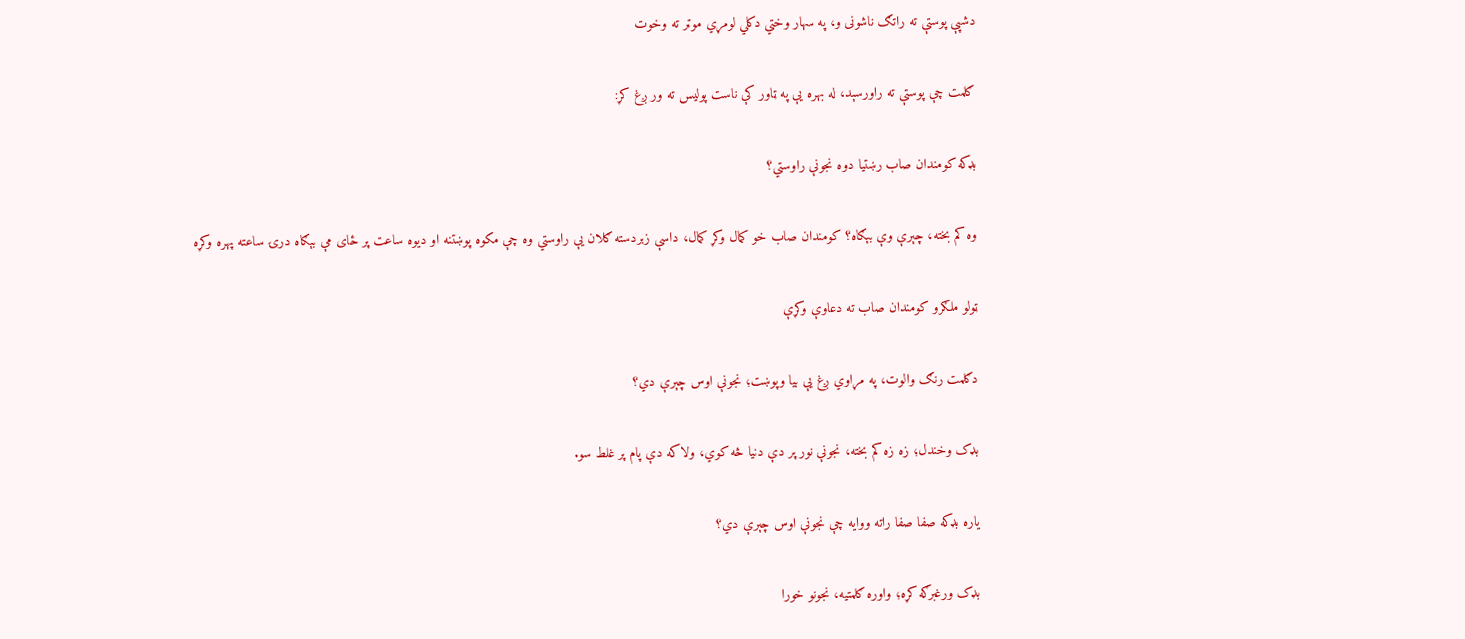دشپې پوستې ته راتګ ناشونی و، په سهار وختي دکلي لومړي موټر ته وخوت

ګلمت چې پوستې ته راورسېد، له بهره یې په ټاور کې ناست پولیس ته ور ږغ کړ:

بډکه کومندان صاب رښتیا دوه نجونې راوستي؟

وه کم بخته، چېرې وې بېګاه؟ کومندان صاب خو کمال وکړ کمال، داسې زبردسته ګلان یې راوستي وه چې مکوه پوښتنه او دیوه ساعت پر ځای مې بېګاه درۍ ساعته پهره وکړه

ټولو ملګرو کومندان صاب ته دعاوې وکړې

دګلمت رنګ والوت، په مړاوي ږغ یې بیا وپوښت؛ نجونې اوس چېرې دي؟

بډک وخندل؛ زه زه کم بخته، نجونې نور پر دې دنیا څه کوي، ولاکه دې پام پر غلط سو.

یاره بډکه صفا صفا راته ووایه چې نجونې اوس چېرې دي؟

بډک ورغبرګه کړه؛ واوره ګلمتیه، نجونو خورا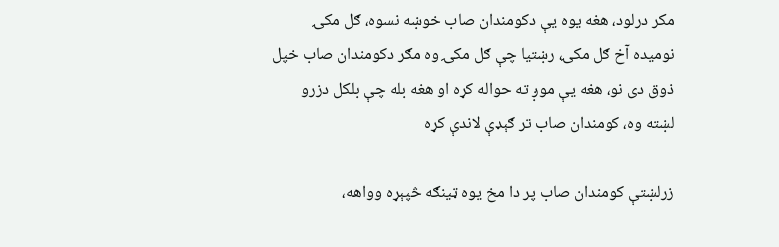مکر درلود، هغه یوه یې دکومندان صاب خوښه نسوه، ګل مکۍ نومیده آخ ګل مکۍ، رښتیا چې ګل مکۍ وه مګر دکومندان صاب خپل ذوق دی نو، هغه یې موږ ته حواله کړه او هغه بله چې بلکل دزرو لښته وه، کومندان صاب تر ګېډې لاندې کړه

زرلښتې کومندان صاب پر دا مخ یوه ټینګه څپېړه وواهه،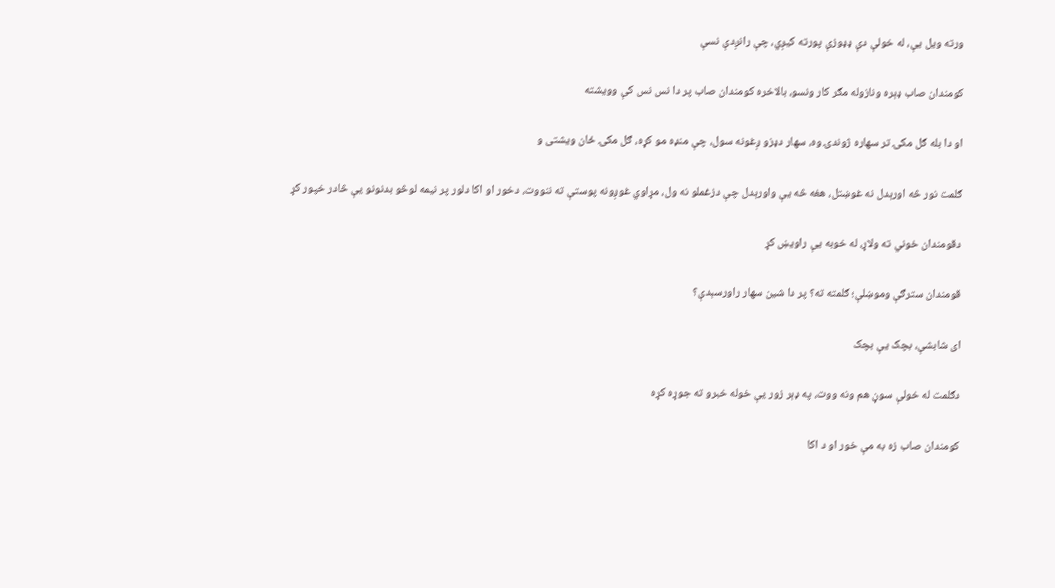ورته ویل یې، له خولې دې ډډوزې پورته کیږي، چې رانږدې نسې

کومندان صاب ډېره ونازوله مګر کار ونسو، بالاخره کومندان صاب پر دا نس نس کې وویشته

او دا بله ګل مکۍ تر سهاره ژوندۍ وه، سهار دډزو ږغونه سول، چې منډه مو کړه، ګل مکۍ ځان ویشتی و

ګلمت نور څه اورېدل نه غوښتل، هغه څه یې واورېدل چې دزغملو نه ول، مړاوي غوږونه پوستې ته ننووت، دخور او اکا دلور پر نیمه لوڅو بدنونو یې څادر خپور کړ

دقومندان خوني ته ولاړ، له خوبه یې راویښ کړ

قومندان سترګې وموښلې؛ ګلمته ته؟ پر دا شین سهار راورسېدې؟

ای شابشې، بچک یې بچک

دګلمت له خولې سوڼ هم ونه ووت، په ډېر زور یې خوله خبرو ته جوړه کړه

کومندان صاب زه به مې خور او د اکا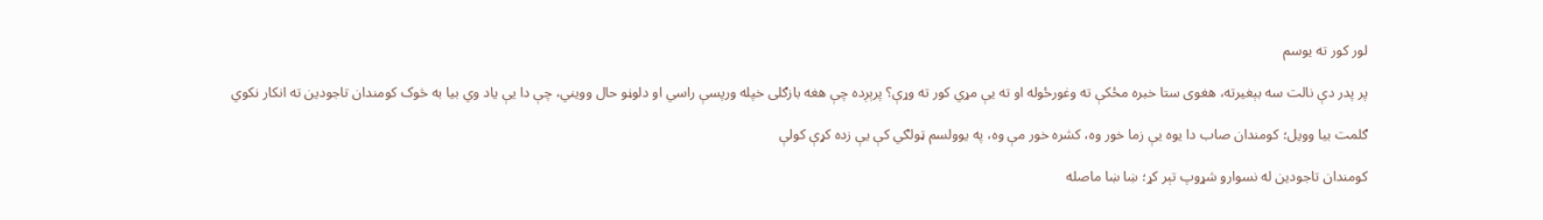لور کور ته یوسم

پر پدر دې نالت سه بېغیرته، هغوی ستا خبره مځکې ته وغورځوله او ته یې مړي کور ته وړې؟ پرېږده چې هغه بازګلی خپله ورپسې راسي او دلوڼو حال وویني، چې دا یې یاد وي بیا به څوک کومندان تاجودین ته انکار نکوي

ګلمت بیا وویل؛ کومندان صاب دا یوه یې زما خور وه، کشره خور مې وه، په یوولسم ټولګي کې یې زده کړې کولې

کومندان تاجودین له نسوارو شړوپ تېر کړ؛ ښا ښا ماصله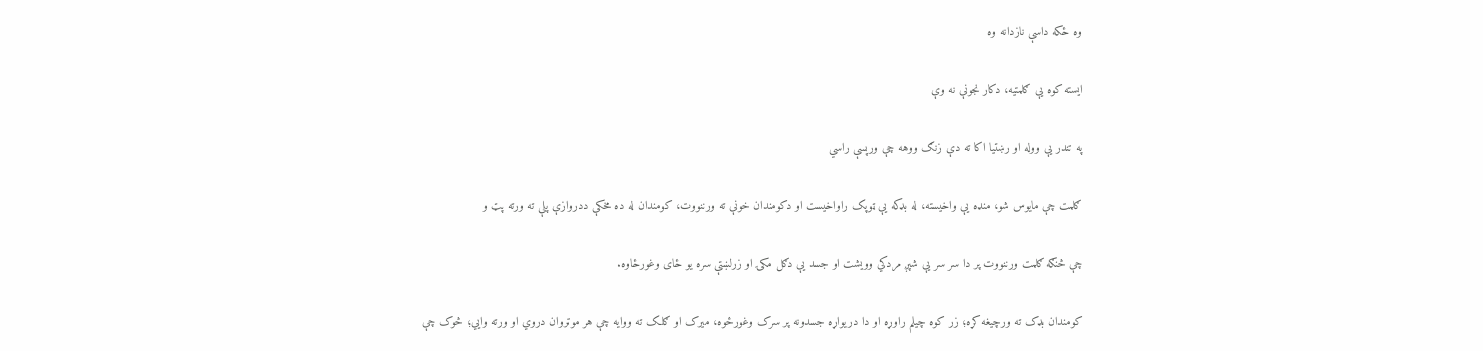وه ځکه داسې نازدانه وه

ایسته کوه یې ګلمتیه، دکار نجونې نه وې

په تندر یې ووله او رښتیا اکا ته دې زنګ ووهه چې ورپسې راسي

ګلمت چې مایوس شو، منډه یې واخیسته، له بډکه یې ټوپک راواخیست او دکومندان خونې ته ورننووت، کومندان له ده مخکې ددروازې پلې ته ورته پټ و

چې څنګه ګلمت ورننووت پر دا سر سر یې شپږ مردکي وویشت او جسد یې دګل مکۍ او زرلښتې سره یو ځای وغورځاوه.

کومندان بډک ته ورچیغه کړه؛ زر کوه چیلم راوړه او دا دریواړه جسدونه پر سرک وغورځوه، میرک او ګلک ته ووایه چې هر موټروان دروي او ورته وایي؛ څوک چې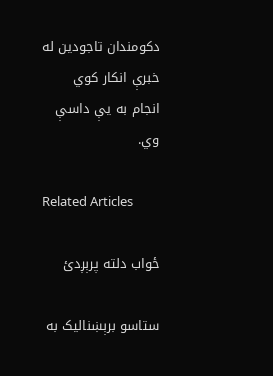دکومندان تاجودین له خبرې انکار کوي انجام به یې داسې وي.

Related Articles

ځواب دلته پرېږدئ

ستاسو برېښناليک به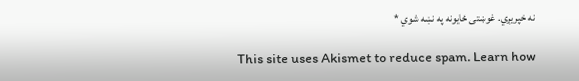نه خپريږي. غوښتى ځایونه په نښه شوي *

This site uses Akismet to reduce spam. Learn how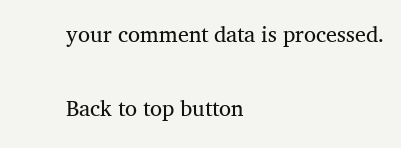your comment data is processed.

Back to top button